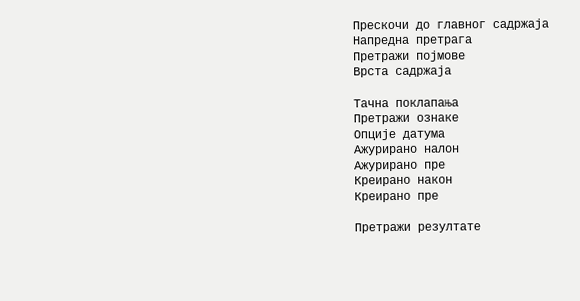Прескочи до главног садржаја
Напредна претрага
Претражи појмове
Врста садржаја

Тачна поклапања
Претражи ознаке
Опције датума
Ажурирано налон
Ажурирано пре
Креирано након
Креирано пре

Претражи резултате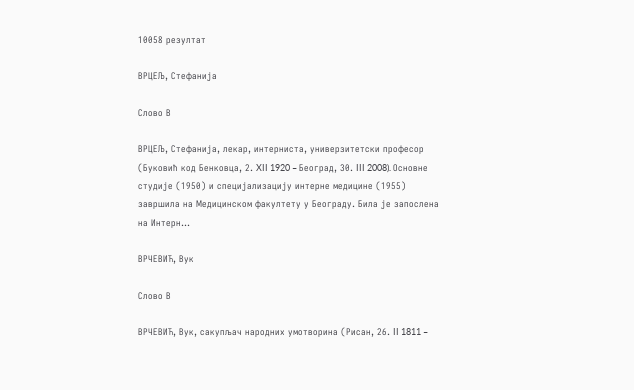10058 резултат

ВРЦЕЉ, Стефанија

Слово В

ВРЦЕЉ, Стефанија, лекар, интерниста, универзитетски професор (Буковић код Бенковца, 2. XII 1920 – Београд, 30. III 2008). Основне студије (1950) и специјализацију интерне медицине (1955) завршила на Медицинском факултету у Београду. Била је запослена на Интерн...

ВРЧЕВИЋ, Вук

Слово В

ВРЧЕВИЋ, Вук, сакупљач народних умотворина (Рисан, 26. II 1811 –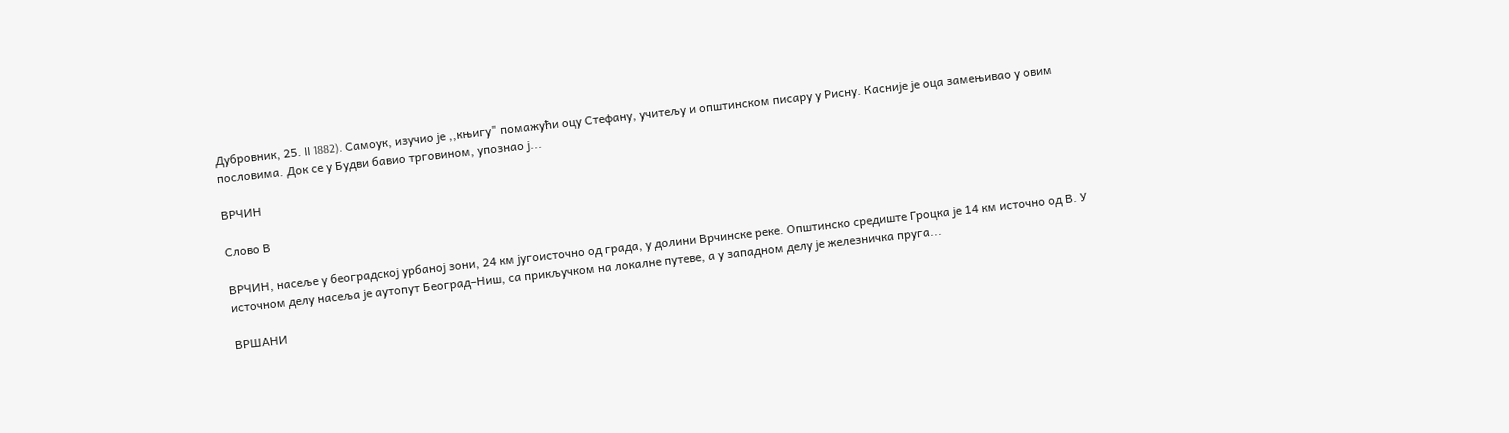Дубровник, 25. II 1882). Самоук, изучио је ,,књигу" помажући оцу Стефану, учитељу и општинском писару у Рисну. Касније је оца замењивао у овим пословима. Док се у Будви бавио трговином, упознао ј...

ВРЧИН

Слово В

ВРЧИН, насеље у београдској урбаној зони, 24 км југоисточно од града, у долини Врчинске реке. Општинско средиште Гроцка је 14 км источно од В. У источном делу насеља је аутопут Београд–Ниш, са прикључком на локалне путевe, а у западном делу је железничка пруга...

ВРШАНИ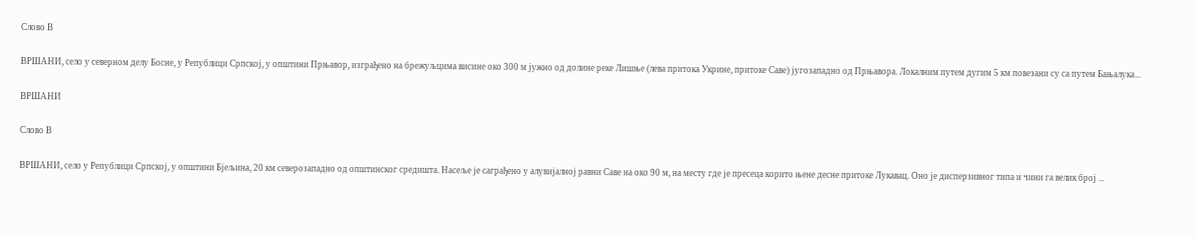Слово В

ВРШАНИ, село у северном делу Босне, у Републици Српској, у општини Прњавор, изграђено на брежуљцима висине око 300 м јужно од долине реке Лишње (лева притока Укрине, притоке Саве) југозападно од Прњавора. Локалним путем дугим 5 км повезани су са путем Бањалука...

ВРШАНИ

Слово В

ВРШАНИ, село у Републици Српској, у општини Бјељина, 20 км северозападно од општинског средишта. Насеље је саграђено у алувијалној равни Саве на око 90 м, на месту где је пресеца корито њене десне притоке Лукавац. Оно је дисперзивног типа и чини га велик број ...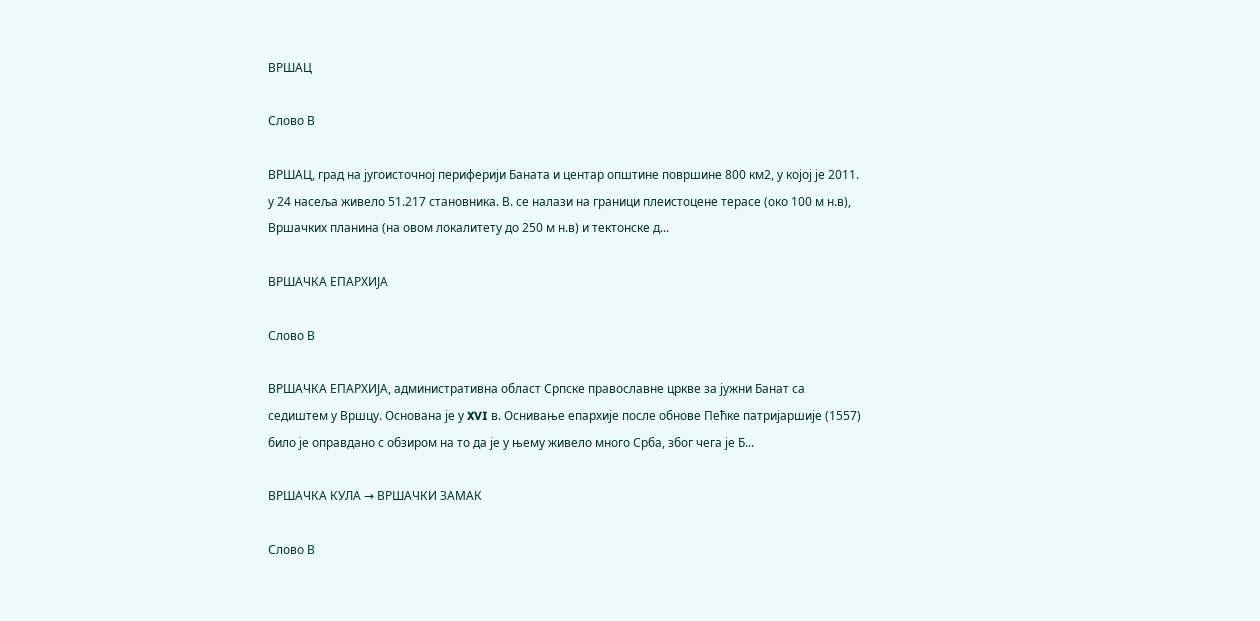ВРШАЦ

Слово В

ВРШАЦ, град на југоисточној периферији Баната и центар општине површине 800 км2, у којој је 2011. у 24 насеља живело 51.217 становника. В. се налази на граници плеистоцене терасе (око 100 м н.в), Вршачких планина (на овом локалитету до 250 м н.в) и тектонске д...

ВРШАЧКА ЕПАРХИЈА

Слово В

ВРШАЧКА ЕПАРХИЈА, административна област Српске православне цркве за јужни Банат са седиштем у Вршцу. Основана је у XVI в. Оснивање епархије после обнове Пећке патријаршије (1557) било је оправдано с обзиром на то да је у њему живело много Срба, због чега је Б...

ВРШАЧКА КУЛА → ВРШАЧКИ ЗАМАК

Слово В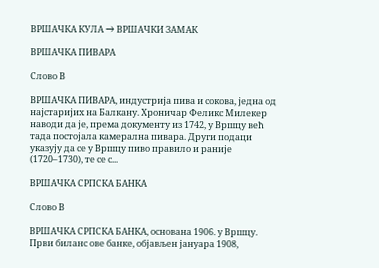ВРШАЧКА КУЛА → ВРШАЧКИ ЗАМАК

ВРШАЧКА ПИВАРА

Слово В

ВРШАЧКА ПИВАРА, индустрија пива и сокова, једна од најстаријих на Балкану. Хроничар Феликс Милекер наводи да је, према документу из 1742, у Вршцу већ тада постојала камерална пивара. Други подаци указују да се у Вршцу пиво правило и раније (1720–1730), те се с...

ВРШАЧКА СРПСКА БАНКА

Слово В

ВРШАЧКА СРПСКА БАНКА, основана 1906. у Вршцу. Први биланс ове банке, објављен јануара 1908,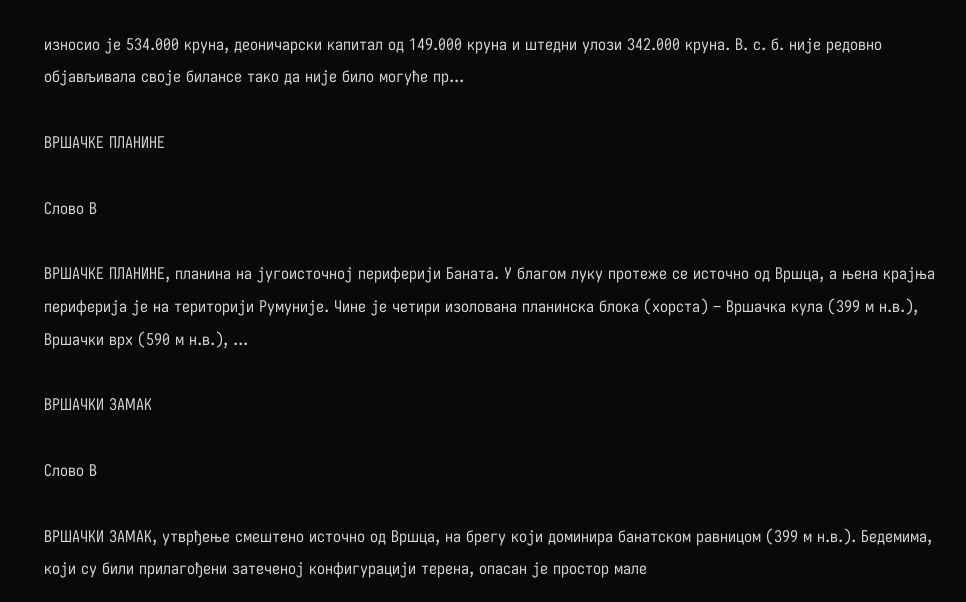износио је 534.000 круна, деоничарски капитал од 149.000 круна и штедни улози 342.000 круна. В. с. б. није редовно објављивала своје билансе тако да није било могуће пр...

ВРШАЧКЕ ПЛАНИНЕ

Слово В

ВРШАЧКЕ ПЛАНИНЕ, планина на југоисточној периферији Баната. У благом луку протеже се источно од Вршца, а њена крајња периферија је на територији Румуније. Чине је четири изолована планинска блока (хорста) – Вршачка кула (399 м н.в.), Вршачки врх (590 м н.в.), ...

ВРШАЧКИ ЗАМАК

Слово В

ВРШАЧКИ ЗАМАК, утврђење смештено источно од Вршца, на брегу који доминира банатском равницом (399 м н.в.). Бедемима, који су били прилагођени затеченој конфигурацији терена, опасан је простор мале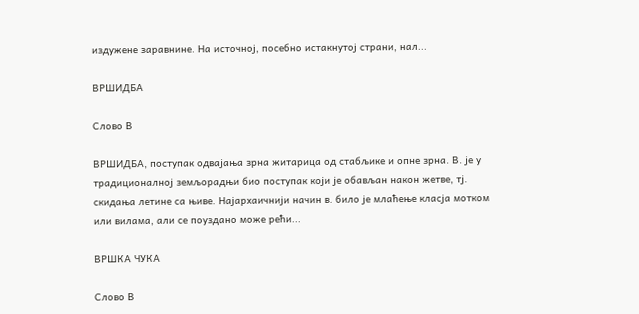издужене заравнине. На источној, посебно истакнутој страни, нал...

ВРШИДБА

Слово В

ВРШИДБА, поступак одвајања зрна житарица од стабљике и опне зрна. В. је у традиционалној земљорадњи био поступак који је обављан након жетве, тј. скидања летине са њиве. Најархаичнији начин в. било је млаћење класја мотком или вилама, али се поуздано може рећи...

ВРШКА ЧУКА

Слово В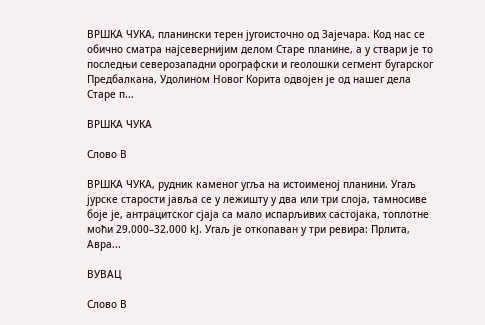ВРШКА ЧУКА, планински терен југоисточно од Зајечара. Код нас се обично сматра најсевернијим делом Старе планине, а у ствари је то последњи северозападни орографски и геолошки сегмент бугарског Предбалкана. Удолином Новог Корита одвојен је од нашег дела Старе п...

ВРШКА ЧУКА

Слово В

ВРШКА ЧУКА, рудник каменог угља на истоименој планини. Угаљ јурске старости јавља се у лежишту у два или три слоја, тамносиве боје је, антрацитског сјаја са мало испарљивих састојака, топлотне моћи 29.000–32.000 kЈ. Угаљ је откопаван у три ревира: Прлита, Авра...

ВУВАЦ

Слово В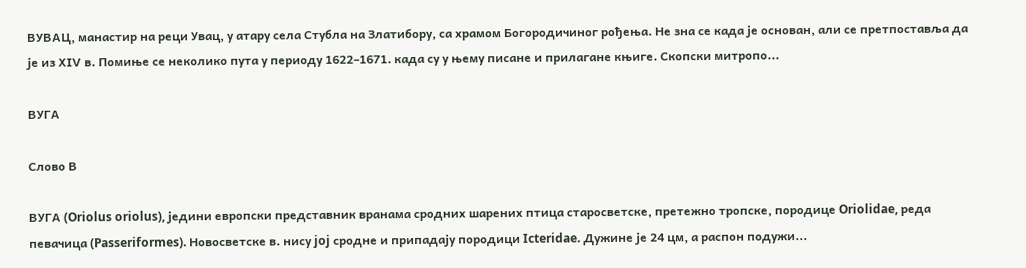ВУВАЦ, манастир на реци Увац, у атару села Стубла на Златибору, са храмом Богородичиног рођења. Не зна се када је основан, али се претпостaвља да је из ХIV в. Помиње се неколико пута у периоду 1622–1671. када су у њему писане и прилагане књиге. Скопски митропо...

ВУГА

Слово В

ВУГА (Oriolus oriolus), једини европски представник вранама сродних шарених птица старосветске, претежно тропскe, породице Oriolidae, реда певачица (Passeriformes). Новосветске в. нису joj сродне и припадају породици Icteridae. Дужине је 24 цм, а распон подужи...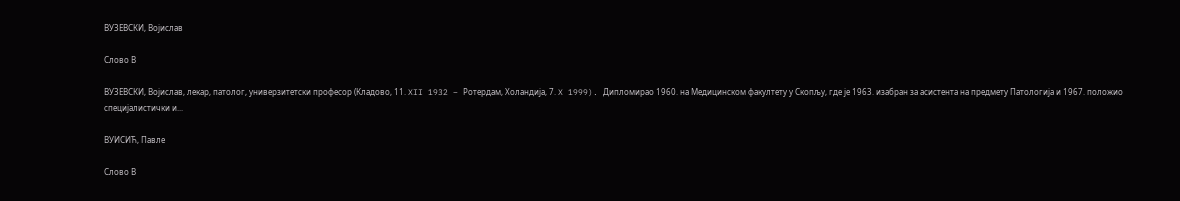ВУЗЕВСКИ, Војислав

Слово В

ВУЗЕВСКИ, Војислав, лекар, патолог, универзитетски професор (Кладово, 11. XII 1932 – Ротердам, Холандија, 7. X 1999). Дипломирао 1960. на Медицинском факултету у Скопљу, где је 1963. изабран за асистента на предмету Патологија и 1967. положио специјалистички и...

ВУИСИЋ, Павле

Слово В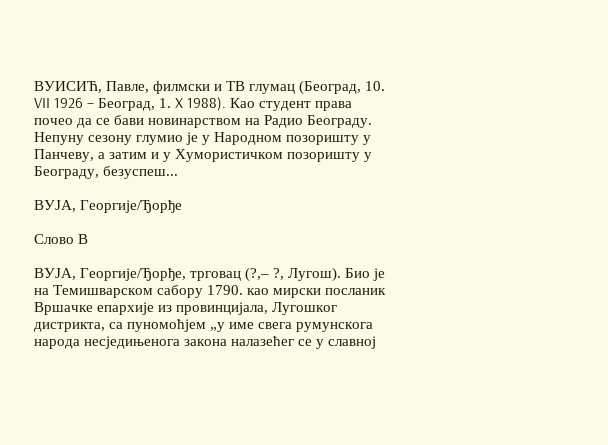ВУИСИЋ, Павле, филмски и ТВ глумац (Београд, 10. VII 1926 – Београд, 1. X 1988). Као студент права почео да се бави новинарством на Радио Београду. Непуну сезону глумио је у Народном позоришту у Панчеву, а затим и у Хумористичком позоришту у Београду, безуспеш...

ВУЈА, Георгије/Ђорђе

Слово В

ВУЈА, Георгије/Ђорђе, трговац (?,– ?, Лугош). Био је на Темишварском сабору 1790. као мирски посланик Вршачке епархије из провинцијала, Лугошког дистрикта, са пуномоћјем „у име свега румунскога народа несједињенога закона налазећег се у славној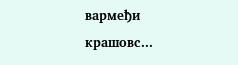вармеђи крашовс...